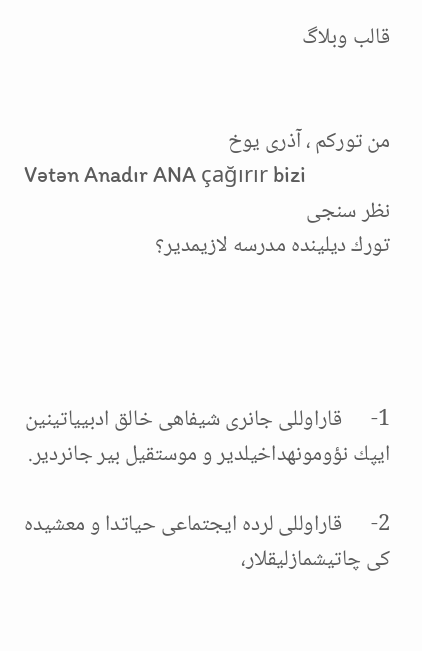قالب وبلاگ


من توركم ، آذری یوخ
Vətən Anadır ANA çağırır bizi
نظر سنجی
تورك ديلينده مدرسه لازيمدير؟




1-      قاراوللی جانری شیفاهی خالق ادبییاتینین ایپك نؤومونهداخیلدیر و موستقیل بیر جانردیر.

2-      قاراوللی لرده ایجتماعی حیاتدا و معشیده كی چاتیشمازلیقلار،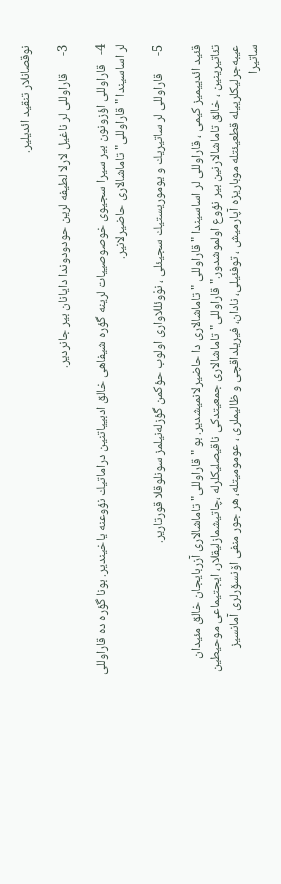نوقصانلار تنقید ائدیلیر.

3-      قاراوللی لر ناغیل لارلا لطیفه لرین حودودوندا دایانان بیر جانردیر.

4-   قاراوللی اؤزونون بیر سیرا سجیوی خوصوصییات لرینه گؤره شیفاهی خالق ادبییاتنین دراماتیك نؤوعنه یاخیندیر. بونا گؤره ده قاراوللی لر اساسیندا " قاراوللی" تاماشالاری حاضیرلانیر.

5-      قاراوللی لر ساتیریك و یوموریستیك سجیئلی ، نوْوئللاواری اولوب حؤكمن گؤزله‌نیلمز سونلوقلا قورتاریر.

قئید ائدییمیز كیمی ، قاراوللی لر اساسیندا " قاراوللی " تاماشالاری دا حاضیرلانمیشدیر. بو " قاراوللی" تاماشالاری آزربایجان خالق مئیدان تئاتیرینین ، خالق تاماشالارنین بیر نؤوع اولموشدور."قاراوللی" تاماشالاری جمعیتدكی ناقیصلیكلرله ،چاتیشمازلیقلار، ایجتیماعی موحیطین عیبه‌جرلیكلرییله قطعیئتله موباریزه آپارمیش ، توفئیلی، نادان، فیریلداقچی و ظالیملری ، عومومیتله، هر جور منفی اۆنسۆرلری آمانسیز ساتیرا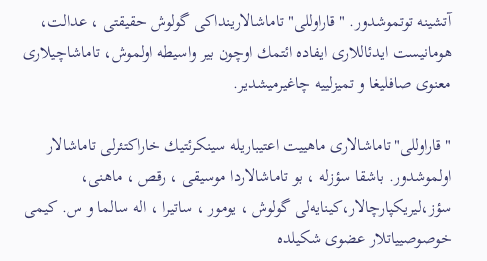آتشینه توتموشدور. "قاراوللی"تاماشالارینداكی گولوش حقیقتی ، عدالت، هومانیست ایدئاللاری ایفاده ائتمك اوچون بیر واسیطه اولموش، تاماشاچیلاری معنوی صافلیغا و تمیزلییه چاغیرمیشدیر.

"قاراوللی"تاماشالاری ماهییت اعتیباریله سینكرئتیك خاراكتئرلی تاماشالار اولموشدور. باشقا سؤزله ، بو تاماشالاردا موسیقی ، رقص ، ماهنی، سؤز،لیریكپارچالار،كینایه‌لی گولوش ، یومور ، ساتیرا ، اله سالما و س. كیمی خوصوصییاتلار عضوی شكیلده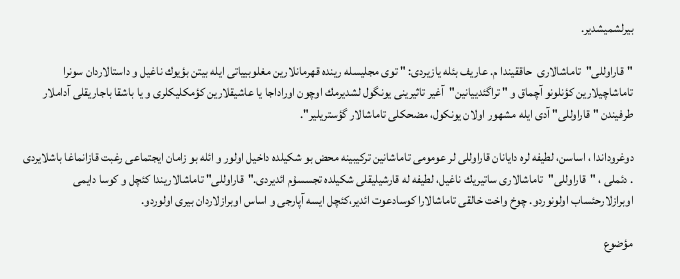بیرلشمیشدیر.

"قاراوللی"تاماشالاری  حاققیندا م. عاریف بئله یازیردی: " توی مجلیسله رینده قهرمانلارین مغلوبییاتی ایله بیتن بؤیوك ناغیل و داستالاردان سونرا تاماشاچیلارین كؤنلونو آچماق و " تراگئدییانین"آغیر تاثیرینی یونگول لشدیرمك اوچون اوراداجا یا عاشیقلارین كؤمكلیكلری و یا باشقا باجاریقلی آداملار طرفیندن " قاراوللی" آدی ایله مشهور اولان یونكول، مضحكلی تاماشالار گؤستریلیر".

دوغروداندا ، اساسن، لطیفه لره دایانان قاراوللی لر عومومی تاماشانین تركیبینه محض بو شكیلده داخیل اولور و ائله بو زامان ایجتماعی رغبت قازانماغا باشلایردی . دئملی ، "قاراوللی"تاماشالاری ساتیریك ناغیل، لطیفه له قارشیلیقلی شكیلده تجسسۇم ائدیردی."قاراوللی" تاماشالاریندا كئچل و كوسا دایمی اوبرازلارحئساب اولونوردو. چوخ واخت خالقی تاماشالارا كوسادعوت ائدیر،كئچل ایسه آپارجی و اساس اوبرازلاردان بیری اولوردو.

مؤضوع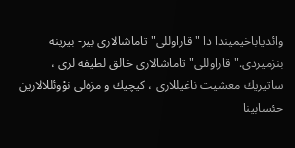وائدیاباخیمیندا دا "قاراوللی" تاماشالاری بیر- بیرینه بنزمیردی."قاراوللی"تاماشالاری خالق لطیفه لری ، ساتیریك معشیت ناغیللاری ، كیچیك و مزه‌لی نوْوئللالارین حئسابینا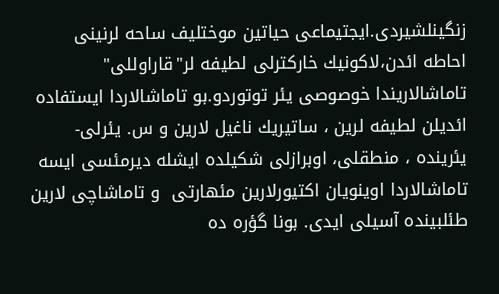زنگینلشیردی.ایجتیماعی حیاتین موختلیف ساحه لرنینی احاطه ائدن،لاكونیك خاركترلی لطیفه لر"قاراوللی" تاماشالاریندا خوصوصی یئر توتوردو.بو تاماشالاردا ایستفاده ائدیلن لطیفه لرین ، ساتیریك ناغیل لارین و س. یئرلی- یئرینده ، منطقلی، اوبرازلی شكیلده ایشله دیرمئسی ایسه تاماشالاردا اوینویان اكتیورلارین مئهارتی  و تاماشاچی لارین طئلبینده آسیلی ایدی. بونا گؤره ده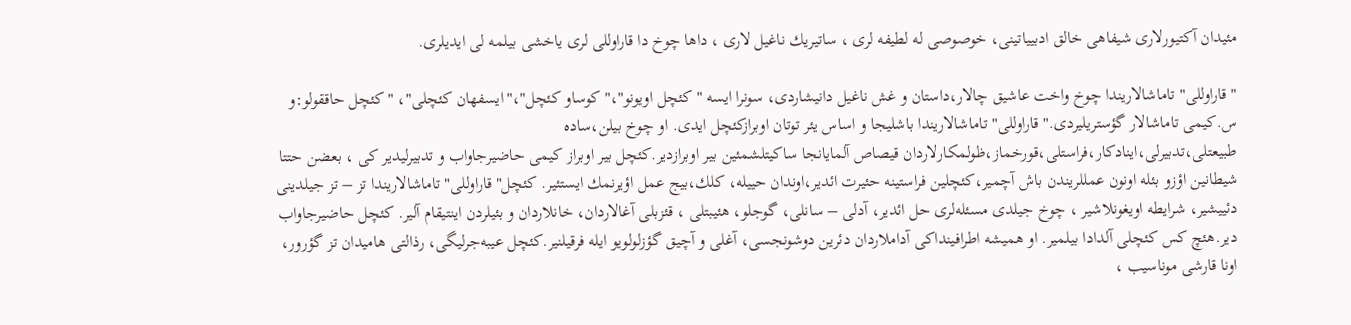مئیدان آكتیورلاری شیفاهی خالق ادبییاتینی، خوصوصی له لطیفه لری ، ساتیریك ناغیل لاری ، داها چوخ دا قاراوللی لری یاخشی بیلمه لی ایدیلری.

"قاراوللی" تاماشالاریندا چوخ واخت عاشیق چالار،داستان و غش ناغیل دانیشاردی، سونرا ایسه "كئچل اویونو"،"كوساو كئچل"،"ایسفهان كئچلی"، "كئچل حاققولو:و س.كیمی تاماشالار گؤستریلیردی."قاراوللی" تاماشالاریندا باشلیجا و اساس یئر توتان اوبرازكئچل ایدی. او چوخ بیلن،ساده طبیعتلی،تدبیرلی،اینادكار،فراستلی،قورخماز،ظولمكارلاردان قیصاص آلمایانجا ساكیتلشمئین بیر اوبرازدیر.كئچل بیر اوبراز كیمی حاضیرجاواب و تدبیرلیدیر كی ، بعضن حتتا شیطانین اؤزو بئله اونون عمللریندن باش آچمیر،كئچلین فراستینه حئیرت ائدیر،اوندان حییله، كلك،بیج عمل اؤیرنمك ایستئیر. كئچل"قاراوللی" تاماشالاریندا تز – تز جیلدینی دئییشیر، شرایطه اویغونلاشیر ، چوخ جیلدی مسئله‌‌لری حل ائدیر، آدلی – سانلی، گوجلو، هئیبتلی ، قئزبلی آغالاردان، خانلاردان و بئیلردن اینتیقام آلیر. كئچل حاضیرجاواب دیر.هئچ كس كئچلی آلدادا بیلمیر. او همیشه اطرافینداكی آداملاردان دئرین دوشونجسی، آغلی و آچیق گؤزلولویو ایله فرقیلنیر.كئچل عیبه‌جرلیگی، رذالتی هامیدان تز گؤرور، اونا قارشی موناسیب ،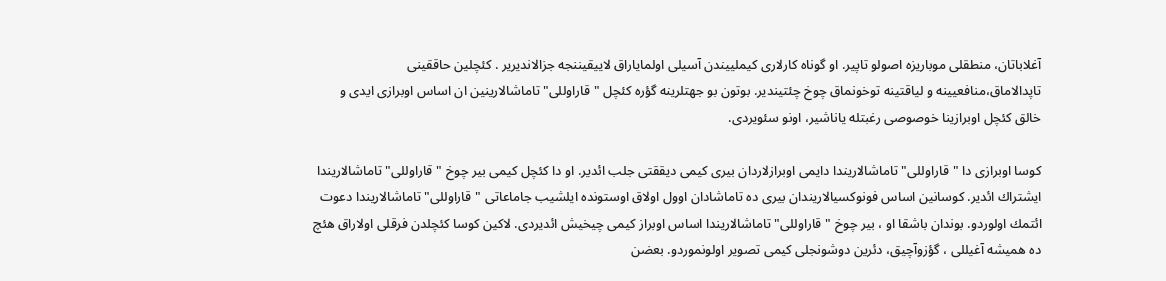آغلاباتان، منطقلی موباریزه اصولو تاپیر. او گوناه كارلاری كیملییندن آسیلی اولمایاراق لاییقیننجه جزالاندیریر . كئچلین حاققینی تاپدالاماق،منافعیینه و لیاقتینه توخونماق چوخ چئتیندیر. بوتون بو جهتلرینه گؤره كئچل "قاراوللی"تاماشالارینین ان اساس اوبرازی ایدی و خالق كئچل اوبرازینا خوصوصی رغبتله یاناشیر، اونو سئویردی.

كوسا اوبرازی دا "قاراوللی" تاماشالاریندا دایمی اوبرازلاردان بیری كیمی دیققتی جلب ائدیر. او دا كئچل كیمی بیر چوخ "قاراوللی" تاماشالاریندا ایشتراك ائدیر. كوسانین اساس فونوكسیالاریندان بیری ده تاماشادان اوول اولاق اوستونده ایلشیب جاماعاتی "قاراوللی" تاماشالاریندا دعوت ائتمك اولوردو. بوندان باشقا او ، بیر چوخ "قاراوللی" تاماشالاریندا اساس اوبراز كیمی چیخیش ائدیردی. لاكین كوسا كئچلدن فرقلی اولاراق هئچ ده همیشه آغیللی ، گؤزوآچیق، دئرین دوشونجلی كیمی تصویر اولونموردو. بعضن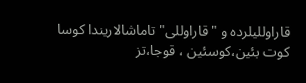قاراوللیلرده و "قاراوللی" تاماشالاریندا كوسا كوت بئین،كوسئین ، قوجا،تز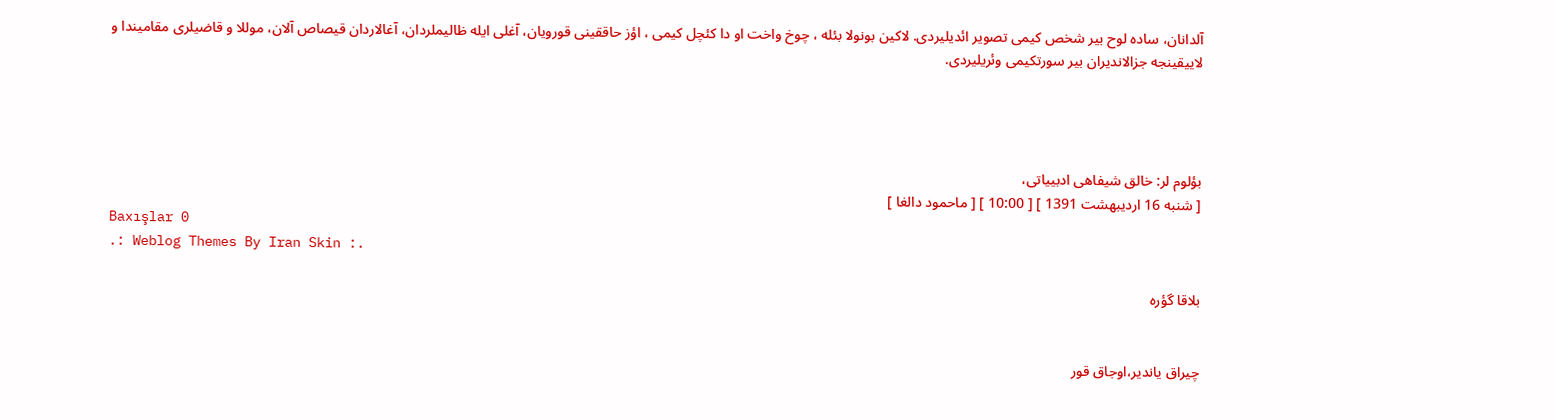آلدانان، ساده لوح بیر شخص كیمی تصویر ائدیلیردی. لاكین بونولا بئله ، چوخ واخت او دا كئچل كیمی ، اؤز حاققینی قورویان، آغلی ایله ظالیملردان، آغالاردان قیصاص آلان، موللا و قاضیلری مقامیندا و لاییقینجه جزالاندیران بیر سورتكیمی وئریلیردی.




بؤلوم لر: خالق شیفاهی ادبییاتی،
[ شنبه 16 اردیبهشت 1391 ] [ 10:00 ] [ ماحمود دالغا ]
Baxışlar 0
.: Weblog Themes By Iran Skin :.

بلاقا گؤره


چیراق یاندیر،اوجاق قور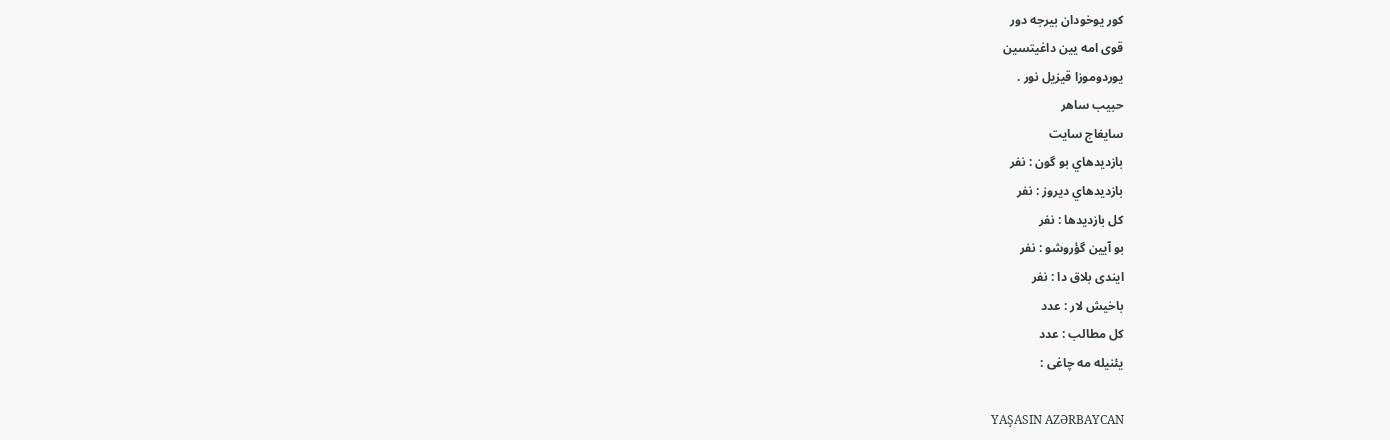كور یوخودان بیرجه دور
قوی امه یین داغیتسین
یوردوموزا قیزیل نور .
حبیب ساهر
سایغاج سایت
بازديدهاي بو گون : نفر
بازديدهاي ديروز : نفر
كل بازديدها : نفر
بو آیین گؤروشو : نفر
ایندی بلاق دا : نفر
باخیش لار : عدد
كل مطالب : عدد
یئنیله مه چاغی :

YAŞASIN AZƏRBAYCAN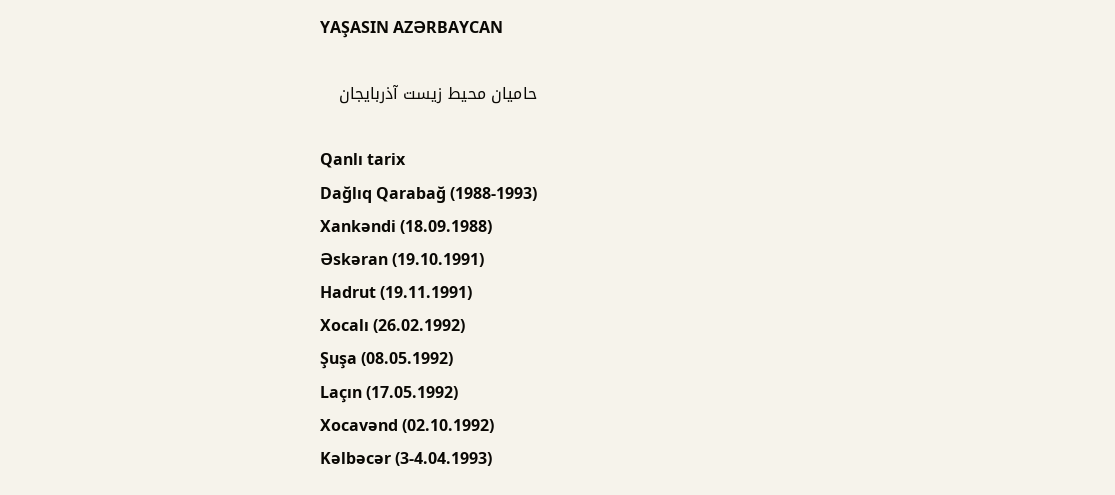YAŞASIN AZƏRBAYCAN

حامیان محیط زیست آذربایجان

Qanlı tarix
Dağlıq Qarabağ (1988-1993)
Xankəndi (18.09.1988)
Əskəran (19.10.1991)
Hadrut (19.11.1991)
Xocalı (26.02.1992)
Şuşa (08.05.1992)
Laçın (17.05.1992)
Xocavənd (02.10.1992)
Kəlbəcər (3-4.04.1993)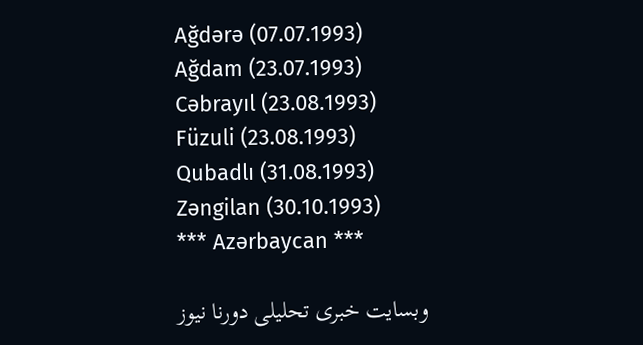Ağdərə (07.07.1993)
Ağdam (23.07.1993)
Cəbrayıl (23.08.1993)
Füzuli (23.08.1993)
Qubadlı (31.08.1993)
Zəngilan (30.10.1993)
*** Azərbaycan ***

وبسایت خبری تحلیلی دورنا نیوز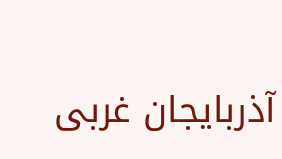آذربایجان غربی